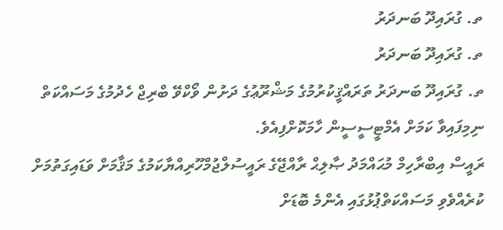ތ. ގުރައިދޫ ބަނދަރު
ތ. ގުރައިދޫ ބަނދަރު
ތ. ގުރައިދޫ ބަނދަރު ތަރައްޤީކުރުމުގެ މަޝްރޫޢުގެ ދަށުން ވޯކްވޭ ބްރިޖް ހެދުމުގެ މަސައްކަތް ނިމިފައިވާ ކަމަށް އެމްޓީސީސީން ހާމަކޮށްފިއެވެ.
ރައީސް އިބްރާހިމް މުޙައްމަދު ޞާލިޙް ރާއްޖޭގެ ރައީސުލްޖުމްހޫރިއްޔާކަމުގެ މަޤާމަށް ވަޑައިގަތުމަށް ކުރެއްވެވި މަސައްކަތްޕުޅުގައި އެންމެ ބޮޑަށް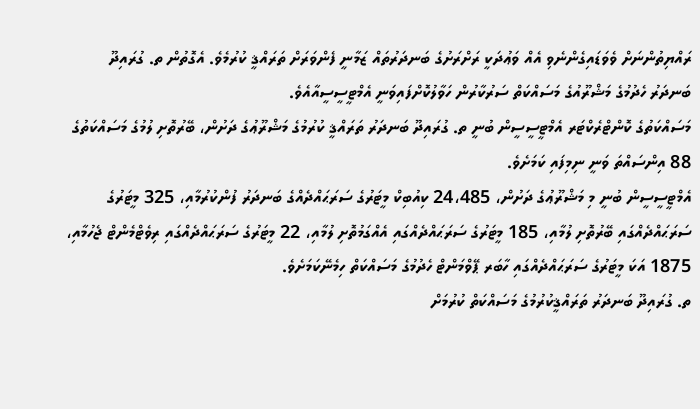ރައްޔިތުންނަށް ވެވަޑައިގެންނެވި އެއް ވަޢުދަކީ ރަށްރަށުގެ ބަނދަރުތައް ޒަމާނީ ފެންވަރަށް ތަރައްޤީ ކުރުމެވެ. އެގޮތުން ތ. ގުރައިދޫ ބަނދަރު ހެދުމުގެ މަޝްރޫއުގެ މަސައްކަތް ސަރުކާރުން ހަވާލުކޮށްފައިވަނީ އެމްޓީސީސީއާއެވެ.
މަސައްކަތުގެ ކޮންޓްރެކްޓަރ އެމްޓީސީސީން ބުނީ ތ. ގުރައިދޫ ބަނދަރު ތަރައްޤީ ކުރުމުގެ މަޝްރޫޢުގެ ދަށުން، ބޭރުތޮށި ލުމުގެ މަސައްކަތުގެ 88 އިންސައްތަ ވަނީ ނިމިފައި ކަމަށެވެ.
އެމްޓީސީސީން ބުނީ މި މަޝްރޫޢުގެ ދަށުން، 24،485 ކިއުބިކް މީޓަރުގެ ސަރަޙައްދެއްގެ ބަނދަރު ފުންކުރުމާއި، 325 މީޓަރުގެ ސަރަޙައްދެއްގައި ބޭރުތޮށި ލުމާއި، 185 މީޓަރުގެ ސަރަޙައްދެއްގައި އެއްގަމުތޮށި ލުމާއި، 22 މީޓަރުގެ ސަރަޙައްދެއްގައި ރިވެޓްމެންޓް ޖެހުމާއި، 1875 އަކަ މީޓަރުގެ ސަރަޙައްދެއްގައި ހާބަރ ޕޭވްމަންޓް ހެދުމުގެ މަސައްކަތް ހިމެނޭކަމަށެވެ.
ތ. ގުރައިދޫ ބަނދަރު ތަރައްޤީކުރުމުގެ މަސައްކަތް ކުރުމަށް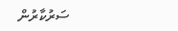ސަރުކާރުން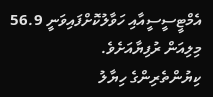އެމްޓީސީސީއާއި ހަވާލުކޮށްފައިވަނީ 56.9 މިލިއަން ރުފިޔާއަށެވެ.
ކިޔުންތެރިންގެ ހިޔާލު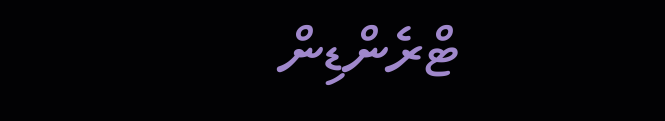ޓްރެންޑިން